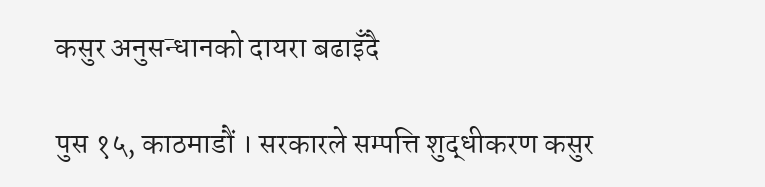कसुर अनुसन्धानको दायरा बढाइँदै

पुस १५, काठमाडौं । सरकारले सम्पत्ति शुद्धीकरण कसुर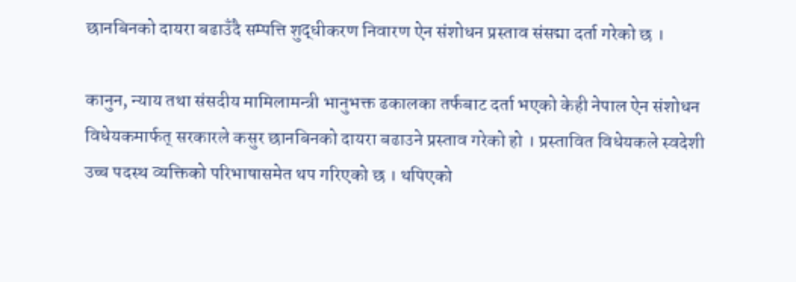छानबिनको दायरा बढाउँदै सम्पत्ति शुद्धीकरण निवारण ऐन संशोधन प्रस्ताव संसद्मा दर्ता गरेको छ ।

कानुन, न्याय तथा संसदीय मामिलामन्त्री भानुभक्त ढकालका तर्फबाट दर्ता भएको केही नेपाल ऐन संशोधन विधेयकमार्फत् सरकारले कसुर छानबिनको दायरा बढाउने प्रस्ताव गरेको हो । प्रस्तावित विधेयकले स्वदेशी उच्च पदस्थ व्यक्तिको परिभाषासमेत थप गरिएको छ । थपिएको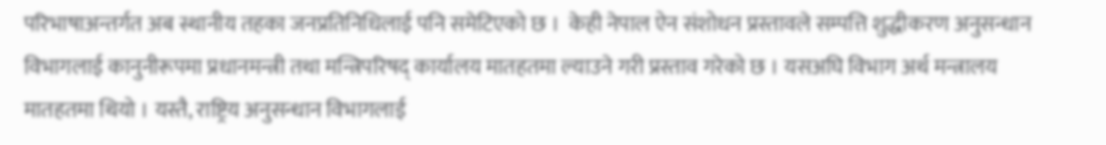परिभाषाअन्तर्गत अब स्थानीय तहका जनप्रतिनिधिलाई पनि समेटिएको छ ।  केही नेपाल ऐन संशोधन प्रस्तावले सम्पत्ति शुद्धीकरण अनुसन्धान विभागलाई कानुनीरूपमा प्रधानमन्त्री तथा मन्त्रिपरिषद् कार्यालय मातहतमा ल्याउने गरी प्रस्ताव गरेको छ । यसअघि विभाग अर्थ मन्त्रालय मातहतमा थियो । यस्तै, राष्ट्रिय अनुसन्धान विभागलाई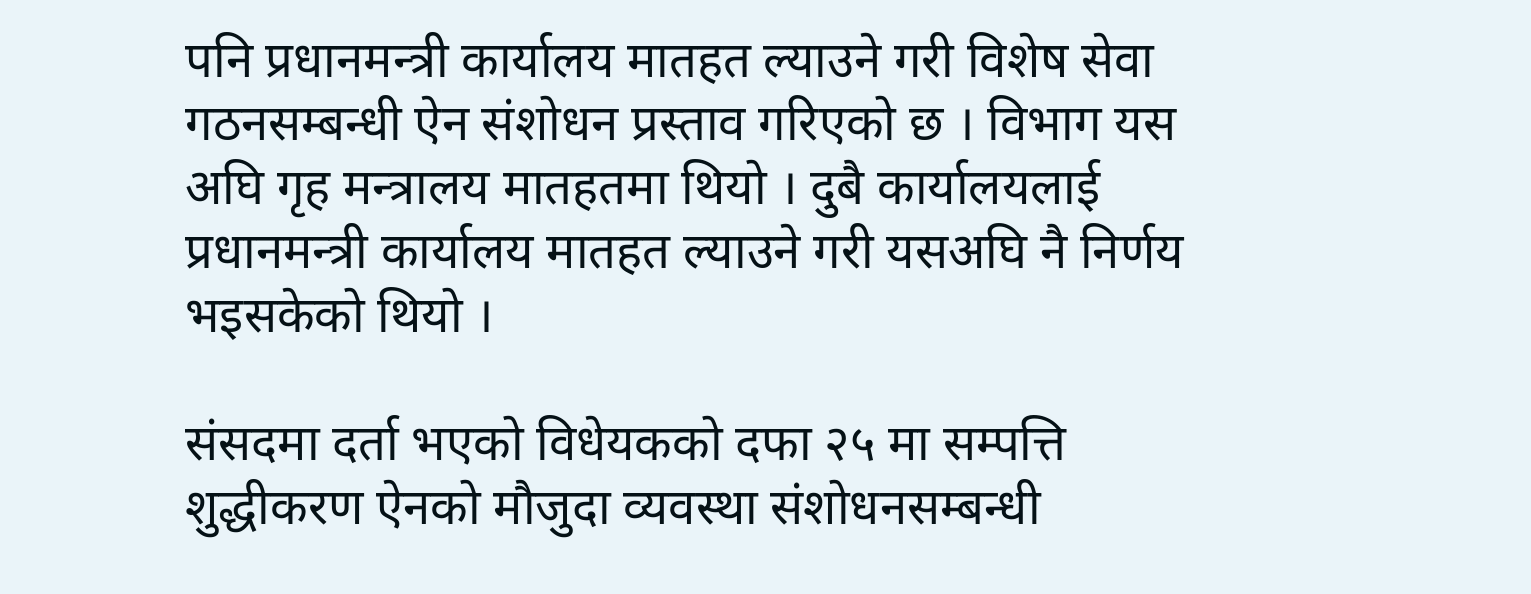पनि प्रधानमन्त्री कार्यालय मातहत ल्याउने गरी विशेष सेवा गठनसम्बन्धी ऐन संशोधन प्रस्ताव गरिएको छ । विभाग यस अघि गृह मन्त्रालय मातहतमा थियो । दुबै कार्यालयलाई प्रधानमन्त्री कार्यालय मातहत ल्याउने गरी यसअघि नै निर्णय भइसकेको थियो ।

संसदमा दर्ता भएको विधेयकको दफा २५ मा सम्पत्ति शुद्धीकरण ऐनको मौजुदा व्यवस्था संशोधनसम्बन्धी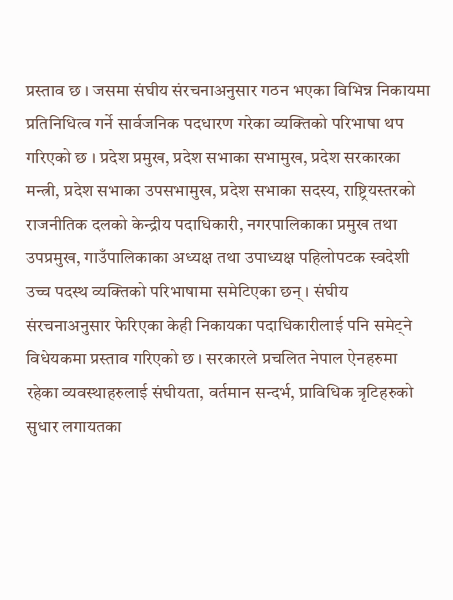प्रस्ताव छ । जसमा संघीय संरचनाअनुसार गठन भएका विभिन्न निकायमा प्रतिनिधित्व गर्ने सार्वजनिक पदधारण गरेका व्यक्तिको परिभाषा थप गरिएको छ । प्रदेश प्रमुख, प्रदेश सभाका सभामुख, प्रदेश सरकारका मन्त्री, प्रदेश सभाका उपसभामुख, प्रदेश सभाका सदस्य, राष्ट्रियस्तरको राजनीतिक दलको केन्द्रीय पदाधिकारी, नगरपालिकाका प्रमुख तथा उपप्रमुख, गाउँपालिकाका अध्यक्ष तथा उपाध्यक्ष पहिलोपटक स्वदेशी उच्च पदस्थ व्यक्तिको परिभाषामा समेटिएका छन् । संघीय संरचनाअनुसार फेरिएका केही निकायका पदाधिकारीलाई पनि समेट्ने विधेयकमा प्रस्ताव गरिएको छ । सरकारले प्रचलित नेपाल ऐनहरुमा रहेका व्यवस्थाहरुलाई संघीयता, वर्तमान सन्दर्भ, प्राविधिक त्रृटिहरुको सुधार लगायतका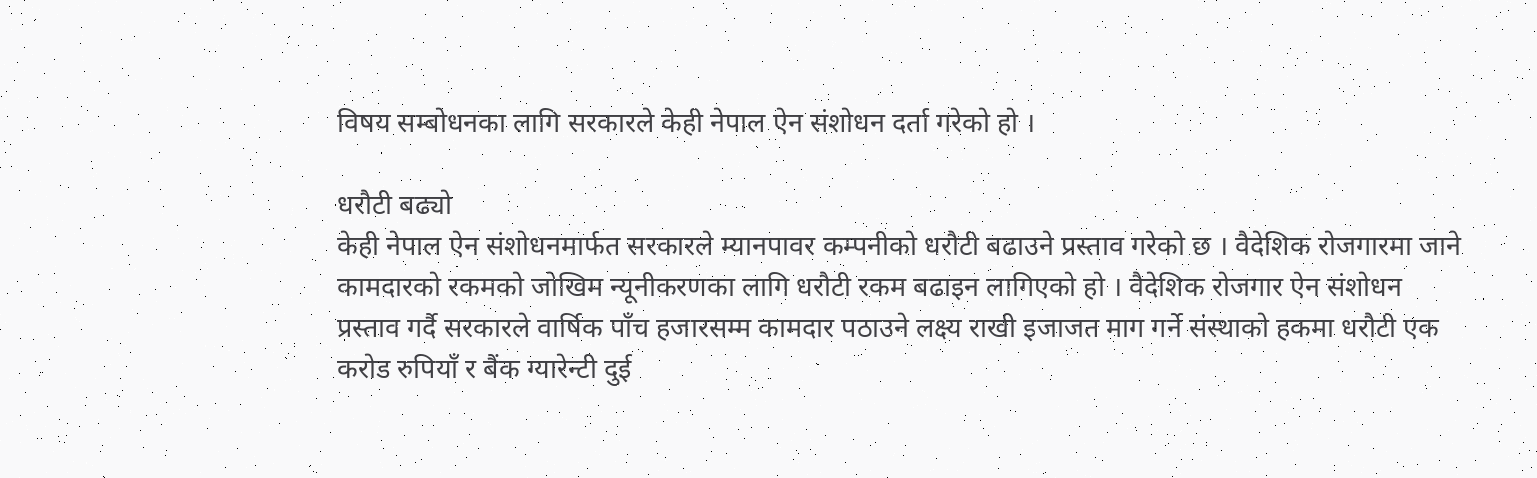विषय सम्बोधनका लागि सरकारले केही नेपाल ऐन संशोधन दर्ता गरेको हो ।

धरौटी बढ्यो
केही नेपाल ऐन संशोधनमार्फत सरकारले म्यानपावर कम्पनीको धरौटी बढाउने प्रस्ताव गरेको छ । वैदेशिक रोजगारमा जाने कामदारको रकमको जोखिम न्यूनीकरणका लागि धरौटी रकम बढाइन लागिएको हो । वैदेशिक रोजगार ऐन संशोधन प्रस्ताव गर्दै सरकारले वार्षिक पाँच हजारसम्म कामदार पठाउने लक्ष्य राखी इजाजत माग गर्ने संस्थाको हकमा धरौटी एक करोड रुपियाँ र बैंक ग्यारेन्टी दुई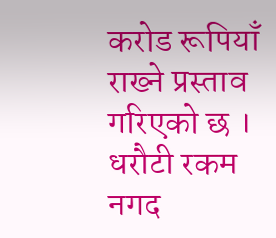करोड रूपियाँ राख्ने प्रस्ताव गरिएको छ । धरौटी रकम नगद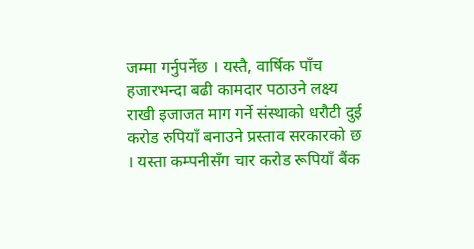जम्मा गर्नुपर्नेछ । यस्तै, वार्षिक पाँच हजारभन्दा बढी कामदार पठाउने लक्ष्य राखी इजाजत माग गर्ने संस्थाको धरौटी दुई करोड रुपियाँ बनाउने प्रस्ताव सरकारको छ । यस्ता कम्पनीसँग चार करोड रूपियाँ बैंक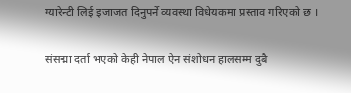ग्यारेन्टी लिई इजाजत दिनुपर्ने व्यवस्था विधेयकमा प्रस्ताव गरिएको छ ।

संसद्मा दर्ता भएको केही नेपाल ऐन संशोधन हालसम्म दुबै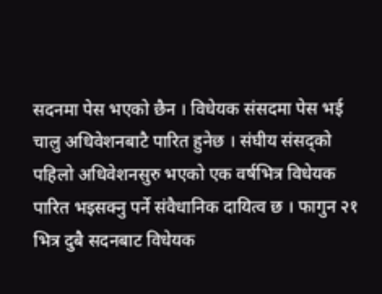सदनमा पेस भएको छैन । विधेयक संसदमा पेस भई चालु अधिवेशनबाटै पारित हुनेछ । संघीय संसद्को पहिलो अधिवेशनसुरु भएको एक वर्षभित्र विधेयक पारित भइसक्नु पर्ने संवैधानिक दायित्व छ । फागुन २१ भित्र दुबै सदनबाट विधेयक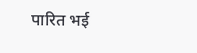पारित भई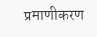प्रमाणीकरण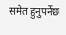समेत हुनुपर्नेछ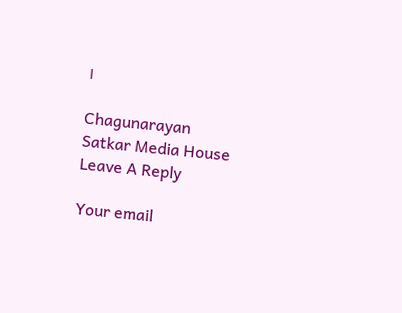।

Chagunarayan
Satkar Media House
Leave A Reply

Your email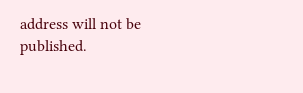address will not be published.